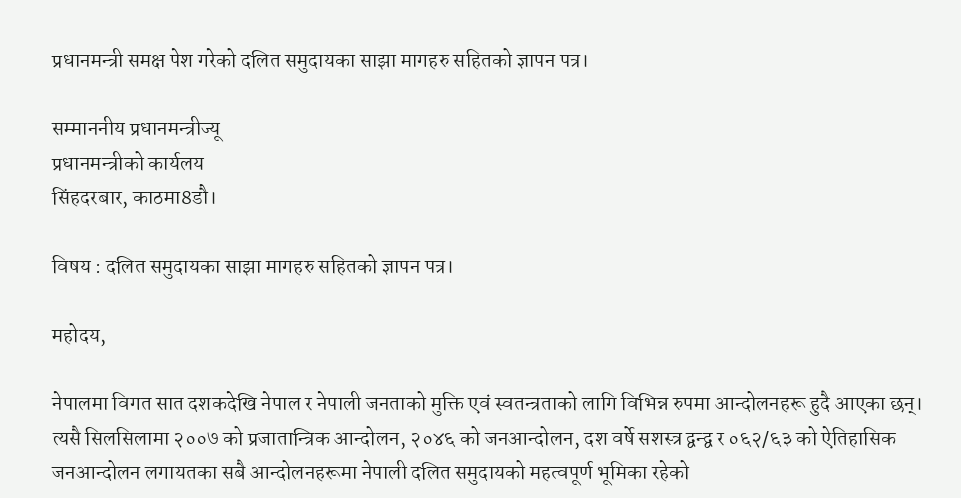प्रधानमन्त्री समक्ष पेश गरेको दलित समुदायका साझा मागहरु सहितको ज्ञापन पत्र।

सम्माननीय प्रधानमन्त्रीज्यू
प्रधानमन्त्रीको कार्यलय
सिंहदरबार, काठमा8डौ।

विषय : दलित समुदायका साझा मागहरु सहितको ज्ञापन पत्र।

महोदय,

नेपालमा विगत सात दशकदेखि नेपाल र नेपाली जनताको मुक्ति एवं स्वतन्त्रताको लागि विभिन्न रुपमा आन्दोलनहरू हुदै आएका छन्। त्यसै सिलसिलामा २००७ को प्रजातान्त्रिक आन्दोलन, २०४६ को जनआन्दोलन, दश वर्षे सशस्त्र द्वन्द्व र ०६२/६३ को ऐतिहासिक जनआन्दोलन लगायतका सबै आन्दोलनहरूमा नेपाली दलित समुदायको महत्वपूर्ण भूमिका रहेको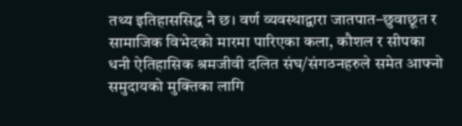तथ्य इतिहाससिद्ध नै छ। वर्ण व्यवस्थाद्वारा जातपात–छुवाछूत र सामाजिक विभेदको मारमा पारिएका कला, कौशल र सीपका धनी ऐतिहासिक श्रमजीवी दलित संघ/संगठनहरुले समेत आफ्नो समुदायको मुक्तिका लागि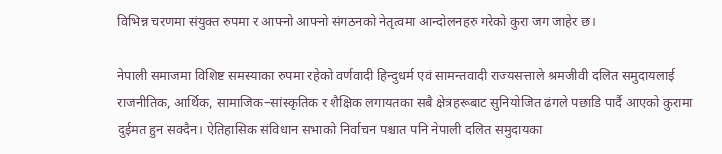विभिन्न चरणमा संयुक्त रुपमा र आफ्नो आफ्नो संगठनको नेतृत्वमा आन्दोलनहरु गरेको कुरा जग जाहेर छ।

नेपाली समाजमा विशिष्ट समस्याका रुपमा रहेको वर्णवादी हिन्दुधर्म एवं सामन्तवादी राज्यसत्ताले श्रमजीवी दलित समुदायलाई राजनीतिक, आर्थिक, सामाजिक–सांस्कृतिक र शैक्षिक लगायतका सबै क्षेत्रहरूबाट सुनियोजित ढंगले पछाडि पार्दै आएको कुरामा दुईमत हुन सक्दैन। ऐतिहासिक संविधान सभाको निर्वाचन पश्चात पनि नेपाली दलित समुदायका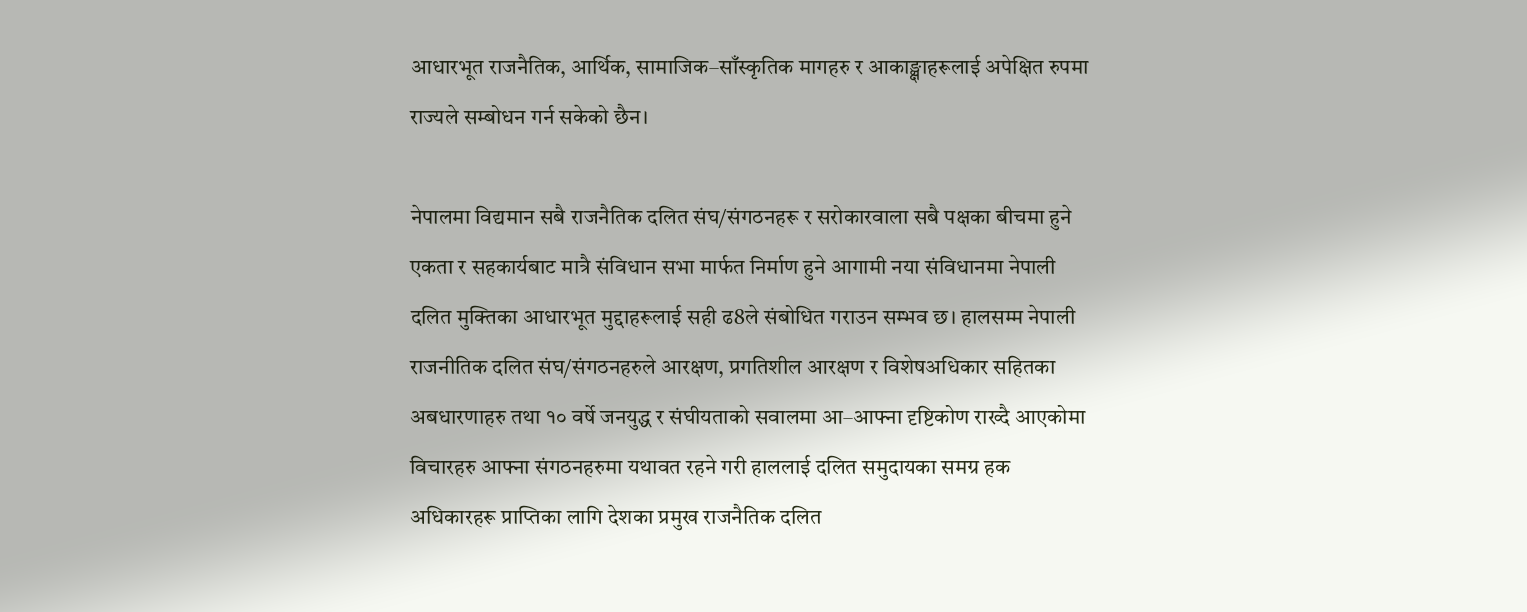आधारभूत राजनैतिक, आर्थिक, सामाजिक–साँस्कृतिक मागहरु र आकाङ्क्षाहरूलाई अपेक्षित रुपमा राज्यले सम्बोधन गर्न सकेको छैन।

नेपालमा विद्यमान सबै राजनैतिक दलित संघ/संगठनहरू र सरोकारवाला सबै पक्षका बीचमा हुने एकता र सहकार्यबाट मात्रै संविधान सभा मार्फत निर्माण हुने आगामी नया संविधानमा नेपाली दलित मुक्तिका आधारभूत मुद्दाहरूलाई सही ढ8ले संबोधित गराउन सम्भव छ। हालसम्म नेपाली राजनीतिक दलित संघ/संगठनहरुले आरक्षण, प्रगतिशील आरक्षण र विशेषअधिकार सहितका अबधारणाहरु तथा १० वर्षे जनयुद्ध र संघीयताको सवालमा आ–आफ्ना दृष्टिकोण राख्दै आएकोमा विचारहरु आफ्ना संगठनहरुमा यथावत रहने गरी हाललाई दलित समुदायका समग्र हक अधिकारहरू प्राप्तिका लागि देशका प्रमुख राजनैतिक दलित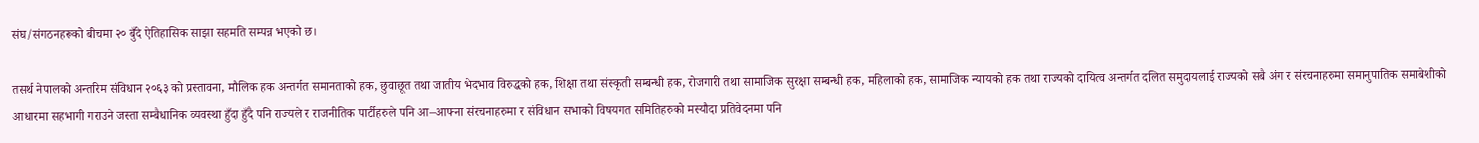संघ/संगठनहरूको बीचमा २० बुँदे ऐतिहासिक साझा सहमति सम्पन्न भएको छ।

तसर्थ नेपालको अन्तरिम संविधान २०६३ को प्रस्तावना, मौलिक हक अन्तर्गत समानताको हक, छुवाछूत तथा जातीय भेदभाव विरुद्धको हक, शिक्षा तथा संस्कृती सम्बन्धी हक, रोजगारी तथा सामाजिक सुरक्षा सम्बन्धी हक, महिलाको हक, सामाजिक न्यायको हक तथा राज्यको दायित्व अन्तर्गत दलित समुदायलाई राज्यको सबै अंग र संरचनाहरुमा समानुपातिक समाबेशीको आधारमा सहभागी गराउने जस्ता सम्बैधानिक व्यवस्था हुँदा हुँदै पनि राज्यले र राजनीतिक पार्टीहरुले पनि आ–आफ्ना संरचनाहरुमा र संविधान सभाको विषयगत समितिहरुको मस्यौदा प्रतिवेदनमा पनि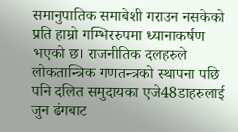समानुपातिक समाबेशी गराउन नसकेको प्रति हाम्रो गम्भिररुपमा ध्यानाकर्षण भएको छ। राजनीतिक दलहरुले लोकतान्त्रिक गणतन्त्रको स्थापना पछि पनि दलित समुदायका एजे48डाहरुलाई जुन ढंगबाट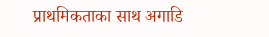प्राथमिकताका साथ अगाडि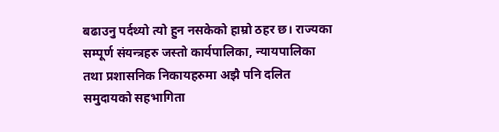बढाउनु पर्दथ्यो त्यो हुन नसकेको हाम्रो ठहर छ। राज्यका सम्पूर्ण संयन्त्रहरु जस्तो कार्यपालिका, न्यायपालिका तथा प्रशासनिक निकायहरुमा अझै पनि दलित समुदायको सहभागिता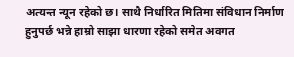अत्यन्त न्यून रहेको छ। साथै निर्धारित मितिमा संविधान निर्माण हुनुपर्छ भन्ने हाम्रो साझा धारणा रहेको समेत अवगत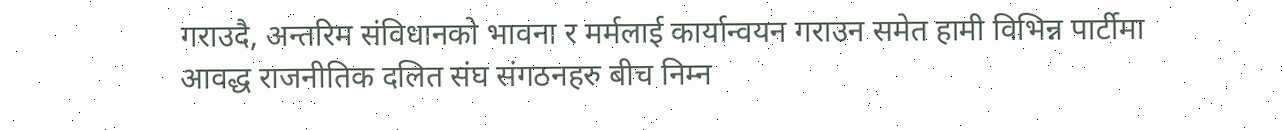गराउदै, अन्तरिम संविधानको भावना र मर्मलाई कार्यान्वयन गराउन समेत हामी विभिन्न पार्टीमा आवद्ध राजनीतिक दलित संघ संगठनहरु बीच निम्न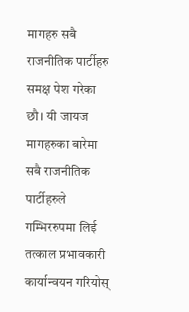मागहरु सबै राजनीतिक पार्टीहरु समक्ष पेश गरेका छौ। यी जायज मागहरुका बारेमा सबै राजनीतिक पार्टीहरुले गम्भिररुपमा लिई तत्काल प्रभावकारी कार्यान्वयन गरियोस्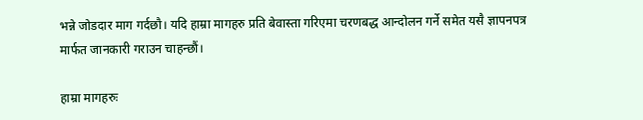भन्ने जोडदार माग गर्दछौ। यदि हाम्रा मागहरु प्रति बेवास्ता गरिएमा चरणबद्ध आन्दोलन गर्ने समेत यसै ज्ञापनपत्र मार्फत जानकारी गराउन चाहन्छौं।

हाम्रा मागहरुः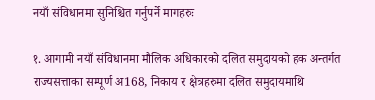नयाँ संविधानमा सुनिश्चित गर्नुपर्ने मागहरुः

१. आगामी नयाँ संविधानमा मौलिक अधिकारको दलित समुदायको हक अन्तर्गत राज्यसत्ताका सम्पूर्ण अ168, निकाय र क्षेत्रहरुमा दलित समुदायमाथि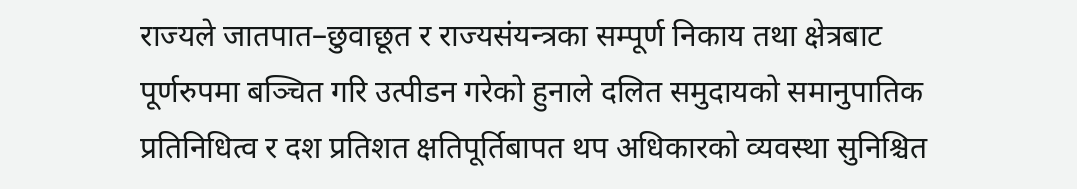राज्यले जातपात–छुवाछूत र राज्यसंयन्त्रका सम्पूर्ण निकाय तथा क्षेत्रबाट पूर्णरुपमा बञ्चित गरि उत्पीडन गरेको हुनाले दलित समुदायको समानुपातिक प्रतिनिधित्व र दश प्रतिशत क्षतिपूर्तिबापत थप अधिकारको व्यवस्था सुनिश्चित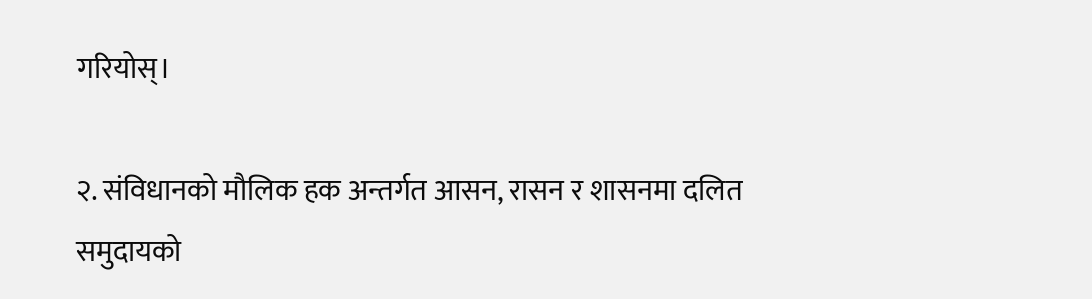गरियोस्।

२. संविधानको मौलिक हक अन्तर्गत आसन, रासन र शासनमा दलित समुदायको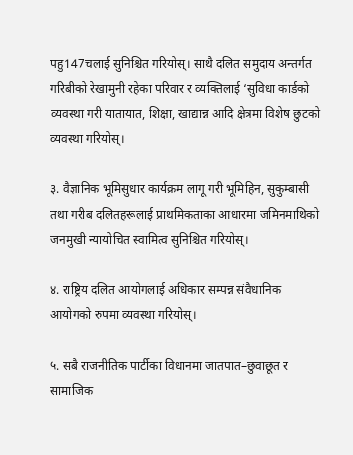पहु147चलाई सुनिश्चित गरियोस्। साथै दलित समुदाय अन्तर्गत गरिबीको रेखामुनी रहेका परिवार र व्यक्तिलाई ‘सुविधा कार्डको व्यवस्था गरी यातायात, शिक्षा, खाद्यान्न आदि क्षेत्रमा विशेष छुटको व्यवस्था गरियोस्।

३. वैज्ञानिक भूमिसुधार कार्यक्रम लागू गरी भूमिहिन, सुकुम्बासी तथा गरीब दलितहरूलाई प्राथमिकताका आधारमा जमिनमाथिको जनमुखी न्यायोचित स्वामित्व सुनिश्चित गरियोस्।

४. राष्ट्रिय दलित आयोगलाई अधिकार सम्पन्न संवैधानिक आयोगको रुपमा व्यवस्था गरियोस्।

५. सबै राजनीतिक पार्टीका विधानमा जातपात–छुवाछूत र सामाजिक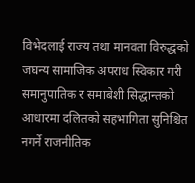विभेदलाई राज्य तथा मानवता विरुद्धको जघन्य सामाजिक अपराध स्विकार गरी समानुपातिक र समाबेशी सिद्धान्तको आधारमा दलितको सहभागिता सुनिश्चित नगर्ने राजनीतिक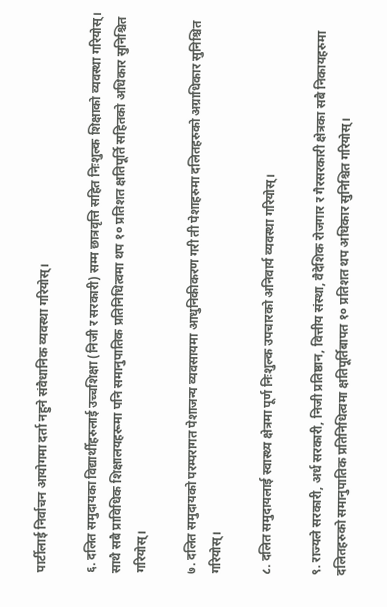पार्टीलाई निर्वाचन आयोगमा दर्ता नहुने संवैधानिक व्यवस्था गरियोस्।

६. दलित समुदायका विद्यार्थीहरुलाई उच्चशिक्षा (निजी र सरकारी) सम्म छात्रवृत्ति सहित निःशुल्क शिक्षाको व्यवस्था गरियोस्। साथै सबै प्राविधिक शिक्षालयहरूमा पनि समानुपातिक प्रतिनिधित्वमा थप १० प्रतिशत क्षतिपूर्ति सहितको अधिकार सुनिश्चित गरियोस्।

७. दलित समुदायको परम्परागत पेशाजन्य व्यवसायमा आधुनिकीकरण गरी ती पेशाहरुमा दलितहरुको अग्राधिकार सुनिश्चित गरियोस्।

८. दलित समुदायलाई स्वास्थ्य क्षेत्रमा पूर्ण निःशुल्क उपचारको अनिवार्य व्यवस्था गरियोस्।

९. राज्यले सरकारी, अर्ध सरकारी, निजी प्रतिष्ठान, वित्तीय संस्था, वैदेशिक रोजगार र गैरसरकारी क्षेत्रका सबै निकायहरुमा दलितहरुको समानुपातिक प्रतिनिधित्वमा क्षतिपूर्तिबापत १० प्रतिशत थप अधिकार सुनिश्चित गरियोस्।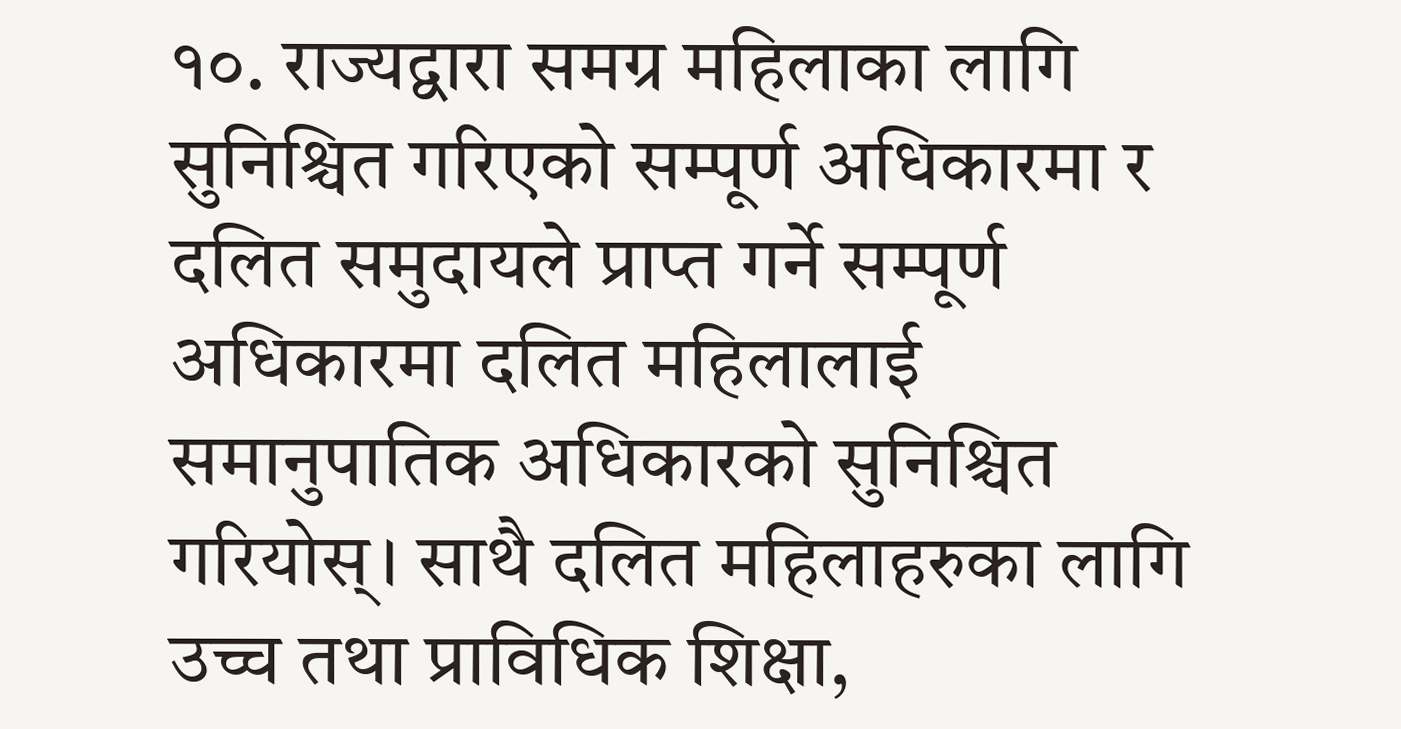१०. राज्यद्वारा समग्र महिलाका लागि सुनिश्चित गरिएको सम्पूर्ण अधिकारमा र दलित समुदायले प्राप्त गर्ने सम्पूर्ण अधिकारमा दलित महिलालाई समानुपातिक अधिकारको सुनिश्चित गरियोस्। साथै दलित महिलाहरुका लागि उच्च तथा प्राविधिक शिक्षा,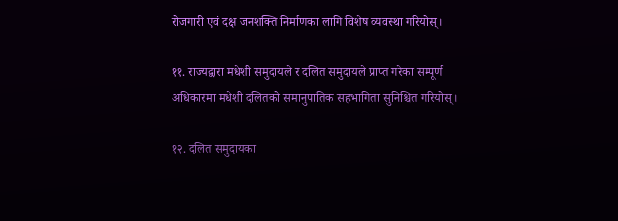रोजगारी एवं दक्ष जनशक्ति निर्माणका लागि विशेष व्यवस्था गरियोस्।

११. राज्यद्वारा मधेशी समुदायले र दलित समुदायले प्राप्त गरेका सम्पूर्ण अधिकारमा मधेशी दलितको समानुपातिक सहभागिता सुनिश्चित गरियोस्।

१२. दलित समुदायका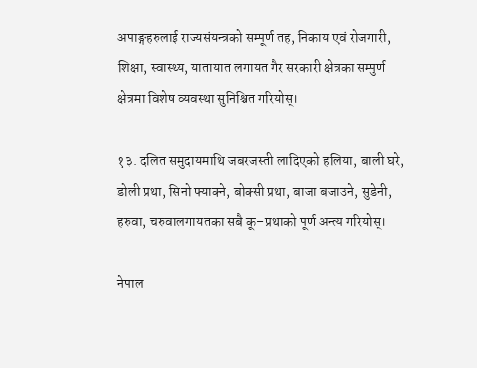अपाङ्गहरुलाई राज्यसंयन्त्रको सम्पूर्ण तह, निकाय एवं रोजगारी, शिक्षा, स्वास्थ्य, यातायात लगायत गैर सरकारी क्षेत्रका सम्पुर्ण क्षेत्रमा विशेष व्यवस्था सुनिश्चित गरियोस्।

१३. दलित समुदायमाथि जबरजस्ती लादिएको हलिया, बाली घरे, डोली प्रथा, सिनो फ्याक्ने, बोक्सी प्रथा, बाजा बजाउने, सुडेनी, हरुवा, चरुवालगायतका सबै कू–प्रथाको पूर्ण अन्त्य गरियोस्।

नेपाल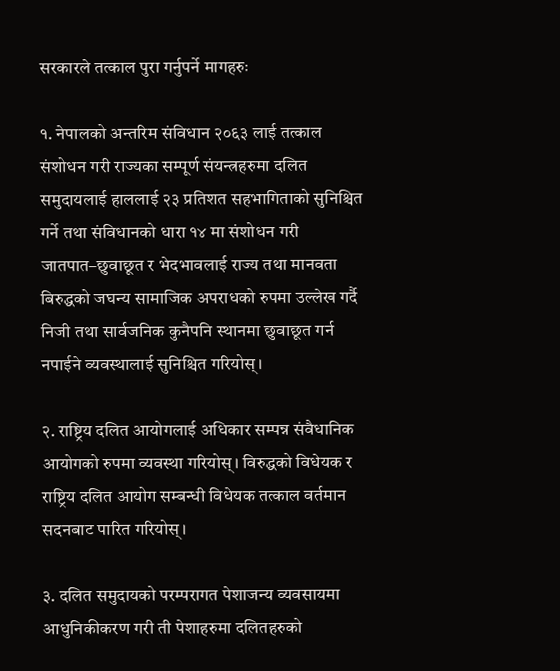सरकारले तत्काल पुरा गर्नुपर्ने मागहरुः

१. नेपालको अन्तरिम संविधान २०६३ लाई तत्काल संशोधन गरी राज्यका सम्पूर्ण संयन्त्रहरुमा दलित समुदायलाई हाललाई २३ प्रतिशत सहभागिताको सुनिश्चित गर्ने तथा संविधानको धारा १४ मा संशोधन गरी जातपात–छुवाछूत र भेदभावलाई राज्य तथा मानवता बिरुद्धको जघन्य सामाजिक अपराधको रुपमा उल्लेख गर्दै निजी तथा सार्वजनिक कुनैपनि स्थानमा छुवाछूत गर्न नपाईने व्यवस्थालाई सुनिश्चित गरियोस्।

२. राष्ट्रिय दलित आयोगलाई अधिकार सम्पन्न संवैधानिक आयोगको रुपमा व्यवस्था गरियोस्। विरुद्धको विधेयक र राष्ट्रिय दलित आयोग सम्बन्धी विधेयक तत्काल वर्तमान सदनबाट पारित गरियोस्।

३. दलित समुदायको परम्परागत पेशाजन्य व्यवसायमा आधुनिकीकरण गरी ती पेशाहरुमा दलितहरुको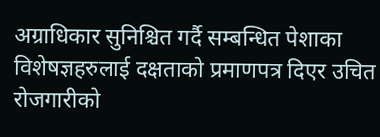अग्राधिकार सुनिश्चित गर्दै सम्बन्धित पेशाका विशेषज्ञहरुलाई दक्षताको प्रमाणपत्र दिएर उचित रोजगारीको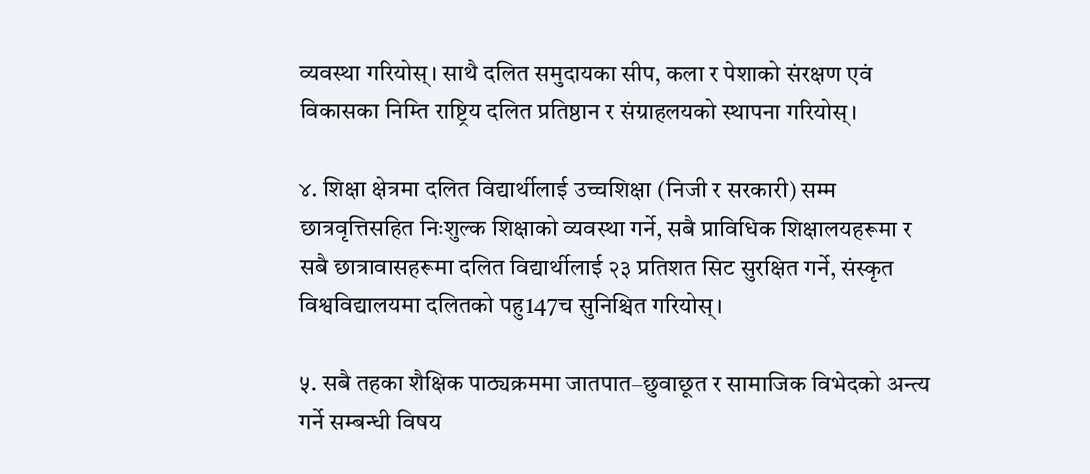व्यवस्था गरियोस्। साथै दलित समुदायका सीप, कला र पेशाको संरक्षण एवं विकासका निम्ति राष्ट्रिय दलित प्रतिष्ठान र संग्राहलयको स्थापना गरियोस्।

४. शिक्षा क्षेत्रमा दलित विद्यार्थीलाई उच्चशिक्षा (निजी र सरकारी) सम्म छात्रवृत्तिसहित निःशुल्क शिक्षाको व्यवस्था गर्ने, सबै प्राविधिक शिक्षालयहरूमा र सबै छात्रावासहरूमा दलित विद्यार्थीलाई २३ प्रतिशत सिट सुरक्षित गर्ने, संस्कृत विश्वविद्यालयमा दलितको पहु147च सुनिश्चित गरियोस्।

५. सबै तहका शैक्षिक पाठ्यक्रममा जातपात–छुवाछूत र सामाजिक विभेदको अन्त्य गर्ने सम्बन्धी विषय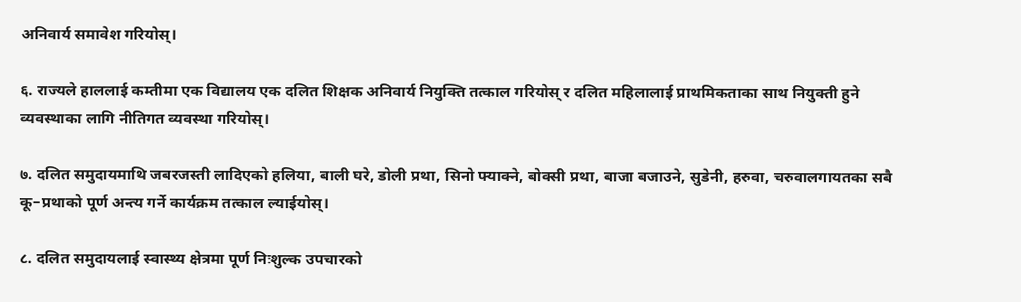अनिवार्य समावेश गरियोस्।

६. राज्यले हाललाई कम्तीमा एक विद्यालय एक दलित शिक्षक अनिवार्य नियुक्ति तत्काल गरियोस् र दलित महिलालाई प्राथमिकताका साथ नियुक्ती हुने व्यवस्थाका लागि नीतिगत व्यवस्था गरियोस्।

७. दलित समुदायमाथि जबरजस्ती लादिएको हलिया, बाली घरे, डोली प्रथा, सिनो फ्याक्ने, बोक्सी प्रथा, बाजा बजाउने, सुडेनी, हरुवा, चरुवालगायतका सबै कू–प्रथाको पूर्ण अन्त्य गर्ने कार्यक्रम तत्काल ल्याईयोस्।

८. दलित समुदायलाई स्वास्थ्य क्षेत्रमा पूर्ण निःशुल्क उपचारको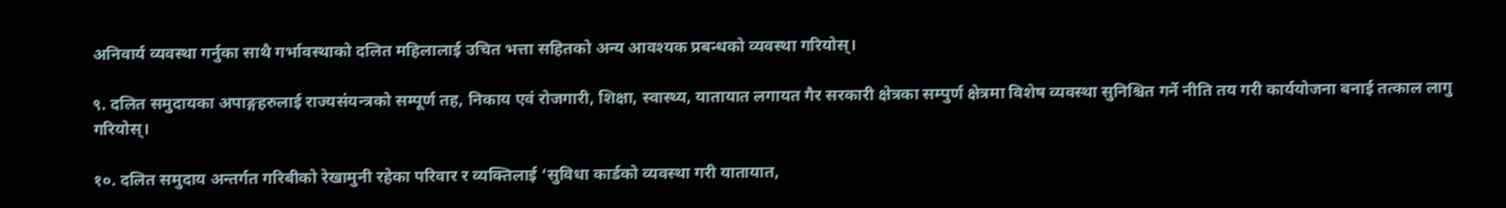अनिवार्य व्यवस्था गर्नुका साथै गर्भावस्थाको दलित महिलालाई उचित भत्ता सहितको अन्य आवश्यक प्रबन्धको व्यवस्था गरियोस्।

९. दलित समुदायका अपाङ्गहरुलाई राज्यसंयन्त्रको सम्पूर्ण तह, निकाय एवं रोजगारी, शिक्षा, स्वास्थ्य, यातायात लगायत गैर सरकारी क्षेत्रका सम्पुर्ण क्षेत्रमा विशेष व्यवस्था सुनिश्चित गर्ने नीति तय गरी कार्ययोजना बनाई तत्काल लागु गरियोस्।

१०. दलित समुदाय अन्तर्गत गरिबीको रेखामुनी रहेका परिवार र व्यक्तिलाई ‘सुविधा कार्डको व्यवस्था गरी यातायात,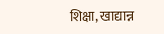शिक्षा, खाद्यान्न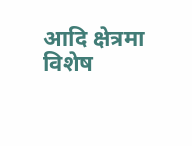आदि क्षेत्रमा विशेष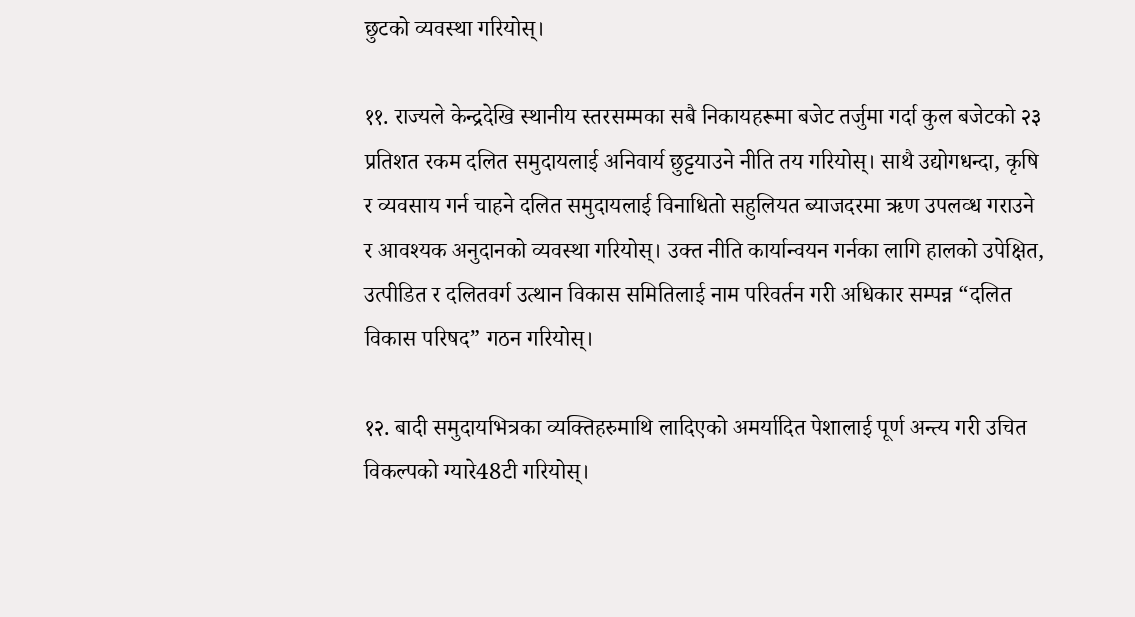छुटको व्यवस्था गरियोस्।

११. राज्यले केन्द्रदेखि स्थानीय स्तरसम्मका सबै निकायहरूमा बजेट तर्जुमा गर्दा कुल बजेटको २३ प्रतिशत रकम दलित समुदायलाई अनिवार्य छुट्टयाउने नीति तय गरियोस्। साथै उद्योगधन्दा, कृषि र व्यवसाय गर्न चाहने दलित समुदायलाई विनाधितो सहुलियत ब्याजदरमा ऋण उपलव्ध गराउने र आवश्यक अनुदानको व्यवस्था गरियोस्। उक्त नीति कार्यान्वयन गर्नका लागि हालको उपेक्षित, उत्पीडित र दलितवर्ग उत्थान विकास समितिलाई नाम परिवर्तन गरी अधिकार सम्पन्न “दलित विकास परिषद” गठन गरियोस्।

१२. बादी समुदायभित्रका व्यक्तिहरुमाथि लादिएको अमर्यादित पेशालाई पूर्ण अन्त्य गरी उचित विकल्पको ग्यारे48टी गरियोस्।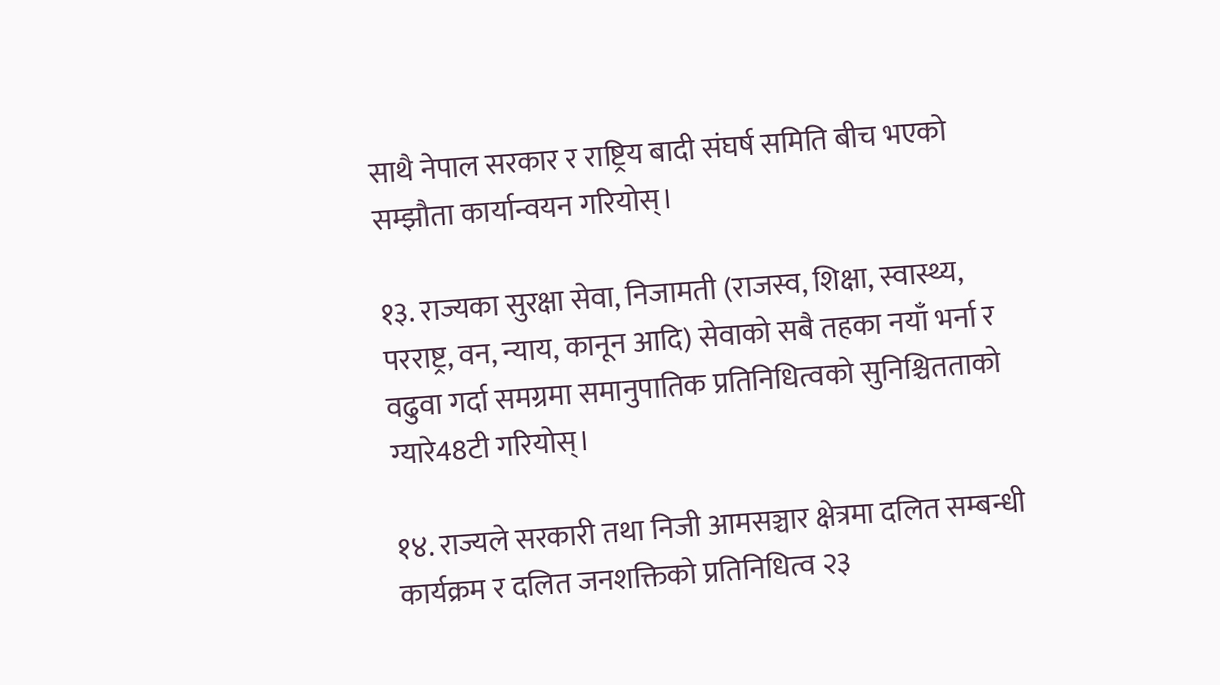साथै नेपाल सरकार र राष्ट्रिय बादी संघर्ष समिति बीच भएको सम्झौता कार्यान्वयन गरियोस्।

१३. राज्यका सुरक्षा सेवा, निजामती (राजस्व, शिक्षा, स्वास्थ्य, परराष्ट्र, वन, न्याय, कानून आदि) सेवाको सबै तहका नयाँ भर्ना र वढुवा गर्दा समग्रमा समानुपातिक प्रतिनिधित्वको सुनिश्चितताको ग्यारे48टी गरियोस्।

१४. राज्यले सरकारी तथा निजी आमसञ्चार क्षेत्रमा दलित सम्बन्धी कार्यक्रम र दलित जनशक्तिको प्रतिनिधित्व २३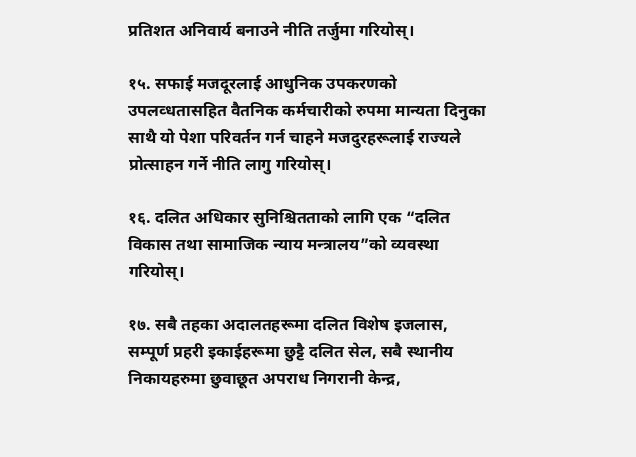प्रतिशत अनिवार्य बनाउने नीति तर्जुमा गरियोस्।

१५. सफाई मजदूरलाई आधुनिक उपकरणको उपलव्धतासहित वैतनिक कर्मचारीको रुपमा मान्यता दिनुका साथै यो पेशा परिवर्तन गर्न चाहने मजदुरहरूलाई राज्यले प्रोत्साहन गर्ने नीति लागु गरियोस्।

१६. दलित अधिकार सुनिश्चितताको लागि एक “दलित विकास तथा सामाजिक न्याय मन्त्रालय”को व्यवस्था गरियोस्।

१७. सबै तहका अदालतहरूमा दलित विशेष इजलास, सम्पूर्ण प्रहरी इकाईहरूमा छुट्टै दलित सेल, सबै स्थानीय निकायहरुमा छुवाछूत अपराध निगरानी केन्द्र,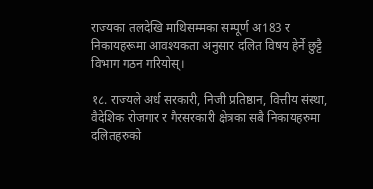राज्यका तलदेखि माथिसम्मका सम्पूर्ण अ183 र निकायहरूमा आवश्यकता अनुसार दलित विषय हेर्ने छुट्टै विभाग गठन गरियोस्।

१८. राज्यले अर्ध सरकारी, निजी प्रतिष्ठान, वित्तीय संस्था, वैदेशिक रोजगार र गैरसरकारी क्षेत्रका सबै निकायहरुमा दलितहरुको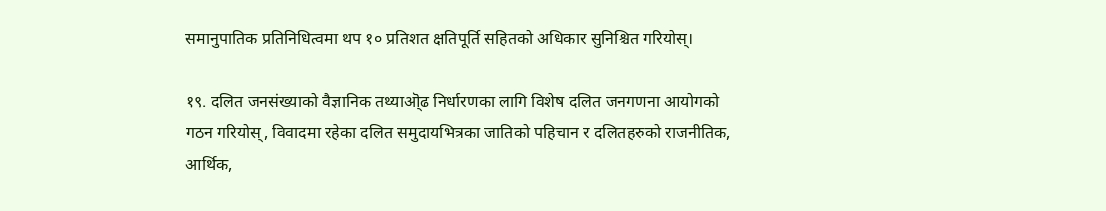समानुपातिक प्रतिनिधित्वमा थप १० प्रतिशत क्षतिपूर्ति सहितको अधिकार सुनिश्चित गरियोस्।

१९. दलित जनसंख्याको वैज्ञानिक तथ्याऒ्ढ निर्धारणका लागि विशेष दलित जनगणना आयोगको गठन गरियोस्, विवादमा रहेका दलित समुदायभित्रका जातिको पहिचान र दलितहरुको राजनीतिक, आर्थिक,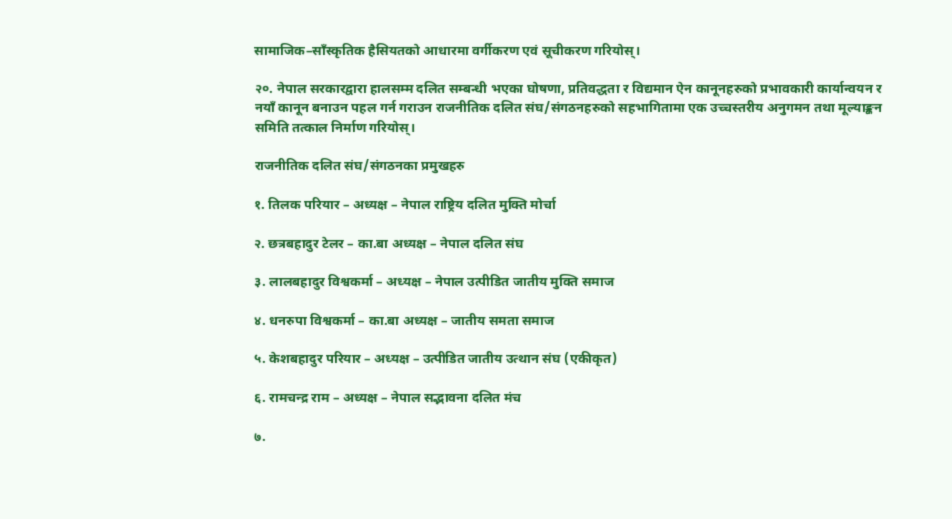सामाजिक–साँस्कृतिक हैसियतको आधारमा वर्गीकरण एवं सूचीकरण गरियोस्।

२०. नेपाल सरकारद्वारा हालसम्म दलित सम्बन्धी भएका घोषणा, प्रतिवद्धता र विद्यमान ऐन कानूनहरुको प्रभावकारी कार्यान्वयन र नयाँ कानून बनाउन पहल गर्न गराउन राजनीतिक दलित संघ/संगठनहरुको सहभागितामा एक उच्चस्तरीय अनुगमन तथा मूल्याङ्कन समिति तत्काल निर्माण गरियोस्।

राजनीतिक दलित संघ/संगठनका प्रमुखहरु

१. तिलक परियार – अध्यक्ष – नेपाल राष्ट्रिय दलित मुक्ति मोर्चा

२. छत्रबहादुर टेलर – का.बा अध्यक्ष – नेपाल दलित संघ

३. लालबहादुर विश्वकर्मा – अध्यक्ष – नेपाल उत्पीडित जातीय मुक्ति समाज

४. धनरुपा विश्वकर्मा – का.बा अध्यक्ष – जातीय समता समाज

५. केशबहादुर परियार – अध्यक्ष – उत्पीडित जातीय उत्थान संघ (एकीकृत)

६. रामचन्द्र राम – अध्यक्ष – नेपाल सद्भावना दलित मंच

७.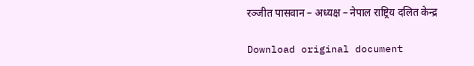रञ्जीत पासवान – अध्यक्ष – नेपाल राष्ट्रिय दलित केन्द्र

Download original document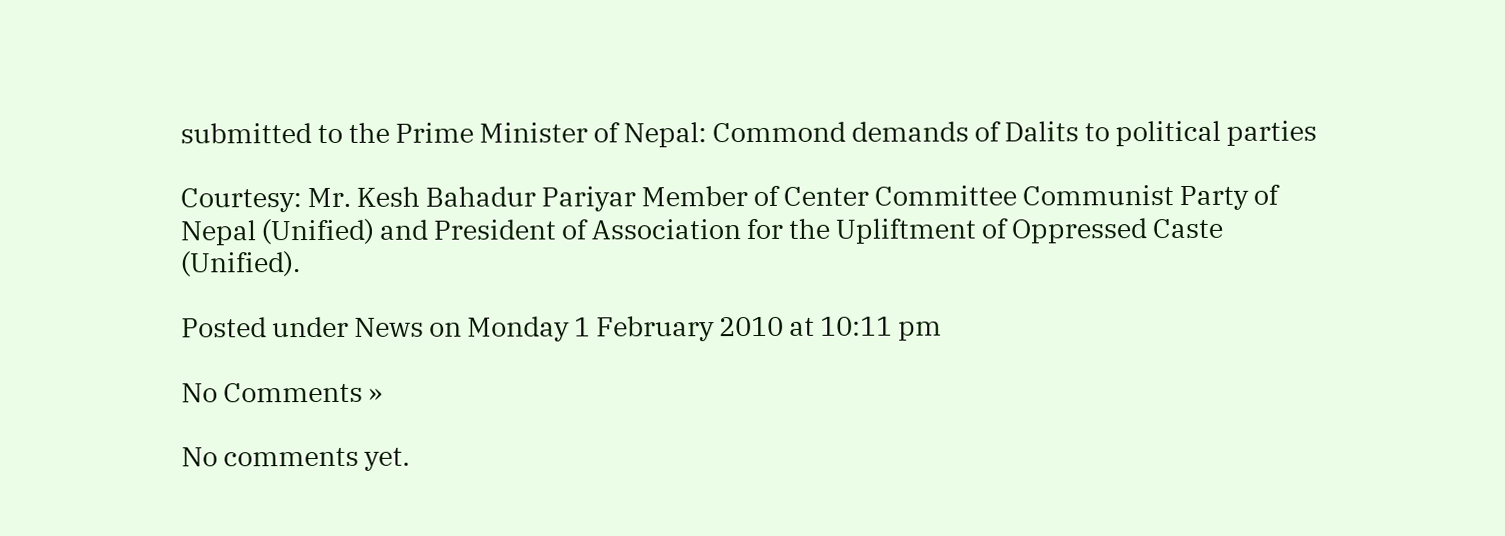submitted to the Prime Minister of Nepal: Commond demands of Dalits to political parties

Courtesy: Mr. Kesh Bahadur Pariyar Member of Center Committee Communist Party of Nepal (Unified) and President of Association for the Upliftment of Oppressed Caste (Unified).

Posted under News on Monday 1 February 2010 at 10:11 pm

No Comments »

No comments yet.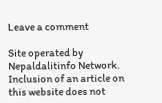Leave a comment

Site operated by Nepaldalitinfo Network. Inclusion of an article on this website does not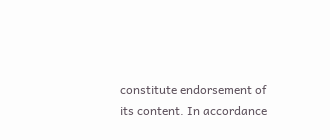constitute endorsement of its content. In accordance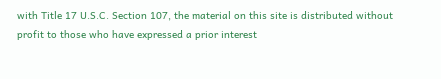with Title 17 U.S.C. Section 107, the material on this site is distributed without profit to those who have expressed a prior interest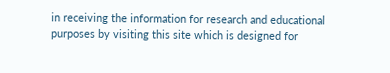in receiving the information for research and educational purposes by visiting this site which is designed for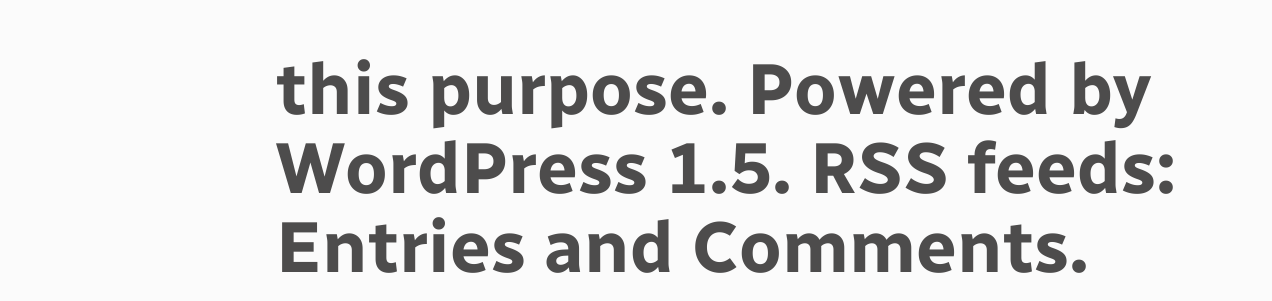this purpose. Powered by WordPress 1.5. RSS feeds: Entries and Comments.